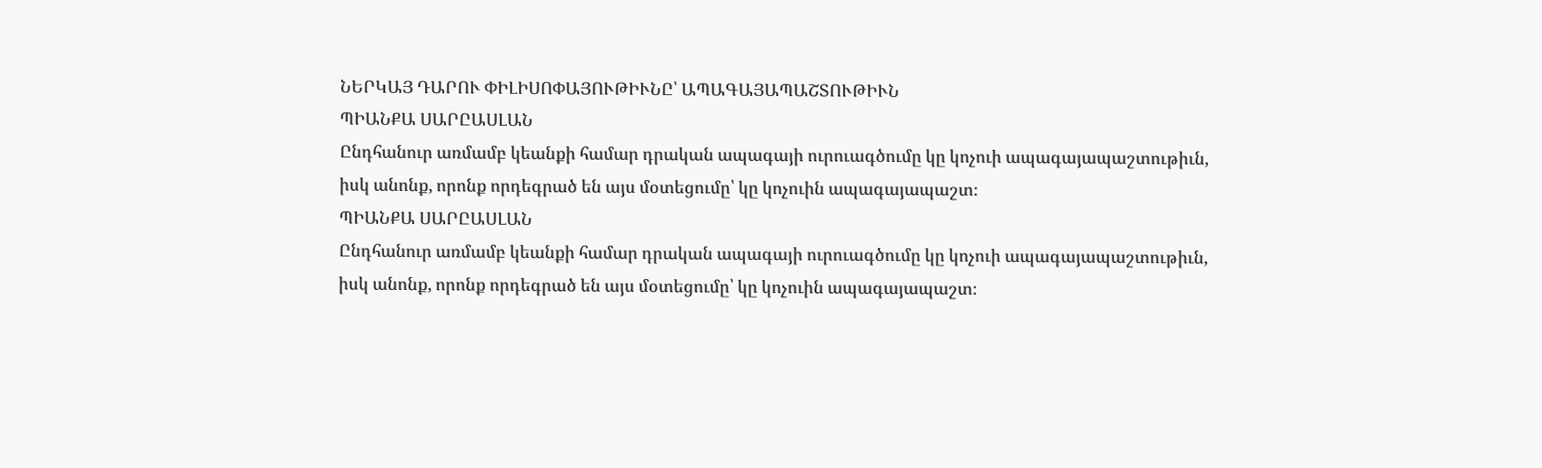ՆԵՐԿԱՅ ԴԱՐՈՒ ՓԻԼԻՍՈՓԱՅՈՒԹԻՒՆԸ՝ ԱՊԱԳԱՅԱՊԱՇՏՈՒԹԻՒՆ
ՊԻԱՆՔԱ ՍԱՐԸԱՍԼԱՆ
Ընդհանուր առմամբ կեանքի համար դրական ապագայի ուրուագծումը կը կոչուի ապագայապաշտութիւն, իսկ անոնք, որոնք որդեգրած են այս մօտեցումը՝ կը կոչուին ապագայապաշտ։
ՊԻԱՆՔԱ ՍԱՐԸԱՍԼԱՆ
Ընդհանուր առմամբ կեանքի համար դրական ապագայի ուրուագծումը կը կոչուի ապագայապաշտութիւն, իսկ անոնք, որոնք որդեգրած են այս մօտեցումը՝ կը կոչուին ապագայապաշտ։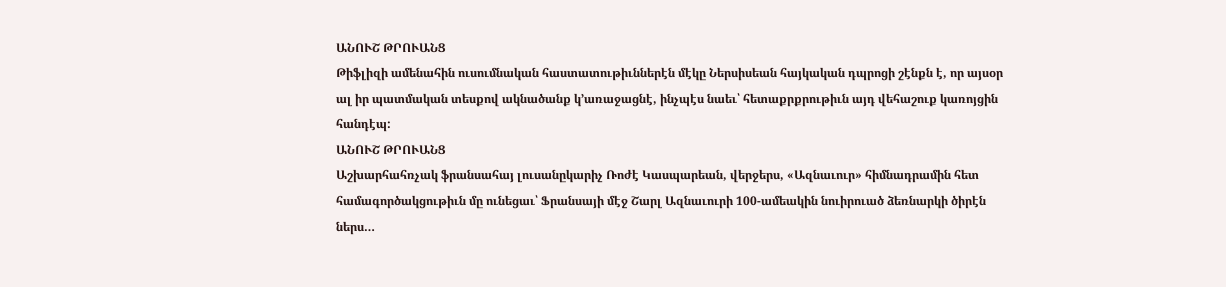ԱՆՈՒՇ ԹՐՈՒԱՆՑ
Թիֆլիզի ամենահին ուսումնական հաստատութիւններէն մէկը Ներսիսեան հայկական դպրոցի շէնքն է, որ այսօր ալ իր պատմական տեսքով ակնածանք կ՚առաջացնէ, ինչպէս նաեւ՝ հետաքրքրութիւն այդ վեհաշուք կառոյցին հանդէպ:
ԱՆՈՒՇ ԹՐՈՒԱՆՑ
Աշխարհահռչակ ֆրանսահայ լուսանըկարիչ Ռոժէ Կասպարեան, վերջերս, «Ազնաւուր» հիմնադրամին հետ համագործակցութիւն մը ունեցաւ՝ Ֆրանսայի մէջ Շարլ Ազնաւուրի 100-ամեակին նուիրուած ձեռնարկի ծիրէն ներս…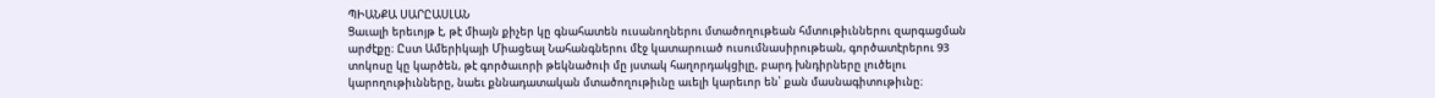ՊԻԱՆՔԱ ՍԱՐԸԱՍԼԱՆ
Ցաւալի երեւոյթ է, թէ միայն քիչեր կը գնահատեն ուսանողներու մտածողութեան հմտութիւններու զարգացման արժէքը։ Ըստ Ամերիկայի Միացեալ Նահանգներու մէջ կատարուած ուսումնասիրութեան, գործատէրերու 93 տոկոսը կը կարծեն, թէ գործաւորի թեկնածուի մը յստակ հաղորդակցիլը, բարդ խնդիրները լուծելու կարողութիւնները, նաեւ քննադատական մտածողութիւնը աւելի կարեւոր են՝ քան մասնագիտութիւնը։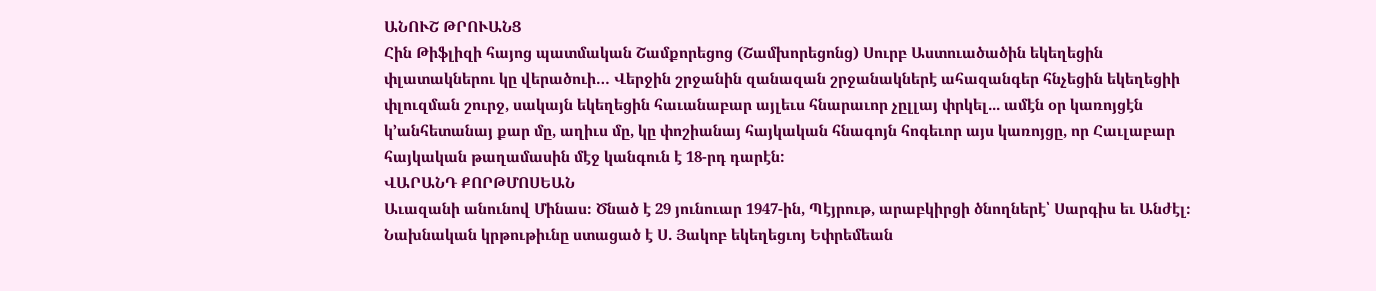ԱՆՈՒՇ ԹՐՈՒԱՆՑ
Հին Թիֆլիզի հայոց պատմական Շամքորեցոց (Շամխորեցոնց) Սուրբ Աստուածածին եկեղեցին փլատակներու կը վերածուի… Վերջին շրջանին զանազան շրջանակներէ ահազանգեր հնչեցին եկեղեցիի փլուզման շուրջ, սակայն եկեղեցին հաւանաբար այլեւս հնարաւոր չըլլայ փրկել... ամէն օր կառոյցէն կ՚անհետանայ քար մը, աղիւս մը, կը փոշիանայ հայկական հնագոյն հոգեւոր այս կառոյցը, որ Հաւլաբար հայկական թաղամասին մէջ կանգուն է 18-րդ դարէն:
ՎԱՐԱՆԴ ՔՈՐԹՄՈՍԵԱՆ
Աւազանի անունով Մինաս։ Ծնած է 29 յունուար 1947-ին, Պէյրութ, արաբկիրցի ծնողներէ՝ Սարգիս եւ Անժէլ։ Նախնական կրթութիւնը ստացած է Ս. Յակոբ եկեղեցւոյ Եփրեմեան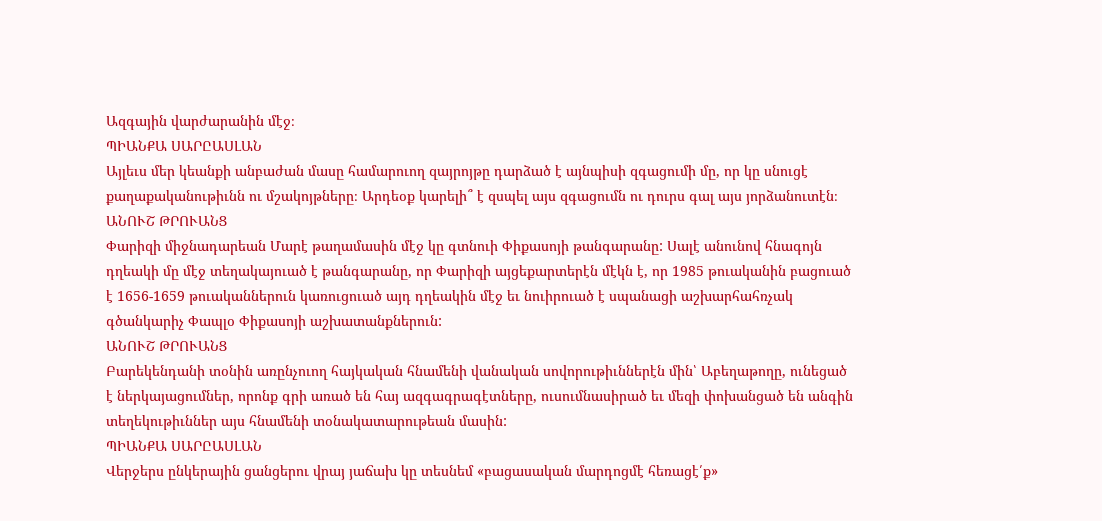Ազգային վարժարանին մէջ։
ՊԻԱՆՔԱ ՍԱՐԸԱՍԼԱՆ
Այլեւս մեր կեանքի անբաժան մասը համարուող զայրոյթը դարձած է այնպիսի զգացումի մը, որ կը սնուցէ քաղաքականութիւնն ու մշակոյթները։ Արդեօք կարելի՞ է զսպել այս զգացումն ու դուրս գալ այս յորձանուտէն։
ԱՆՈՒՇ ԹՐՈՒԱՆՑ
Փարիզի միջնադարեան Մարէ թաղամասին մէջ կը գտնուի Փիքասոյի թանգարանը: Սալէ անունով հնագոյն դղեակի մը մէջ տեղակայուած է թանգարանը, որ Փարիզի այցեքարտերէն մէկն է, որ 1985 թուականին բացուած է 1656-1659 թուականներուն կառուցուած այդ դղեակին մէջ եւ նուիրուած է սպանացի աշխարհահռչակ գծանկարիչ Փապլօ Փիքասոյի աշխատանքներուն:
ԱՆՈՒՇ ԹՐՈՒԱՆՑ
Բարեկենդանի տօնին առընչուող հայկական հնամենի վանական սովորութիւններէն մին՝ Աբեղաթողը, ունեցած է ներկայացումներ, որոնք գրի առած են հայ ազգագրագէտները, ուսումնասիրած եւ մեզի փոխանցած են անգին տեղեկութիւններ այս հնամենի տօնակատարութեան մասին:
ՊԻԱՆՔԱ ՍԱՐԸԱՍԼԱՆ
Վերջերս ընկերային ցանցերու վրայ յաճախ կը տեսնեմ «բացասական մարդոցմէ հեռացէ՛ք»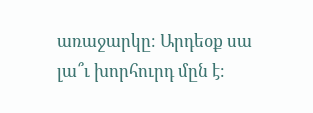առաջարկը։ Արդեօք սա լա՞ւ խորհուրդ մըն է։